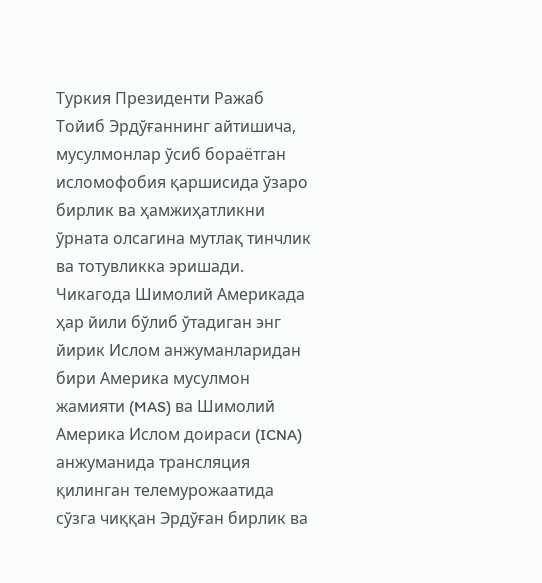Туркия Президенти Ражаб Тойиб Эрдўғаннинг айтишича, мусулмонлар ўсиб бораётган исломофобия қаршисида ўзаро бирлик ва ҳамжиҳатликни ўрната олсагина мутлақ тинчлик ва тотувликка эришади.
Чикагода Шимолий Америкада ҳар йили бўлиб ўтадиган энг йирик Ислом анжуманларидан бири Америка мусулмон жамияти (MAS) ва Шимолий Америка Ислом доираси (ICNA) анжуманида трансляция қилинган телемурожаатида сўзга чиққан Эрдўған бирлик ва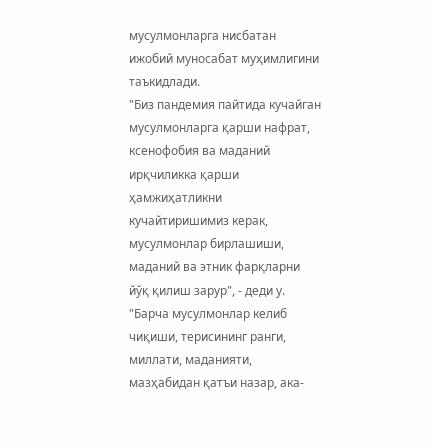мусулмонларга нисбатан ижобий муносабат муҳимлигини таъкидлади.
"Биз пандемия пайтида кучайган мусулмонларга қарши нафрат, ксенофобия ва маданий ирқчиликка қарши ҳамжиҳатликни кучайтиришимиз керак, мусулмонлар бирлашиши, маданий ва этник фарқларни йўқ қилиш зарур", - деди у.
"Барча мусулмонлар келиб чиқиши, терисининг ранги, миллати, маданияти, мазҳабидан қатъи назар, ака-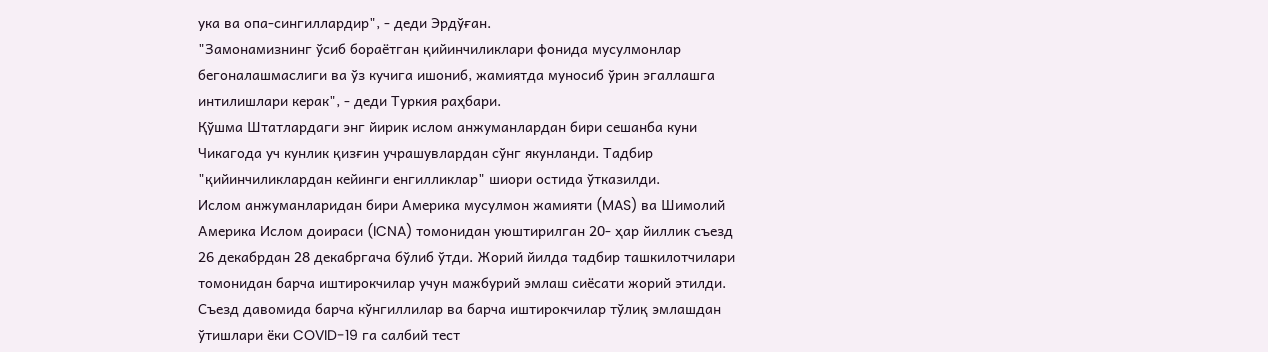ука ва опа-сингиллардир", - деди Эрдўған.
"Замонамизнинг ўсиб бораётган қийинчиликлари фонида мусулмонлар бегоналашмаслиги ва ўз кучига ишониб, жамиятда муносиб ўрин эгаллашга интилишлари керак", - деди Туркия раҳбари.
Қўшма Штатлардаги энг йирик ислом анжуманлардан бири сешанба куни Чикагода уч кунлик қизғин учрашувлардан сўнг якунланди. Тадбир "қийинчиликлардан кейинги енгилликлар" шиори остида ўтказилди.
Ислом анжуманларидан бири Америка мусулмон жамияти (MAS) ва Шимолий Америка Ислом доираси (ICNA) томонидан уюштирилган 20- ҳар йиллик съезд 26 декабрдан 28 декабргача бўлиб ўтди. Жорий йилда тадбир ташкилотчилари томонидан барча иштирокчилар учун мажбурий эмлаш сиёсати жорий этилди.
Съезд давомида барча кўнгиллилар ва барча иштирокчилар тўлиқ эмлашдан ўтишлари ёки COVID-19 га салбий тест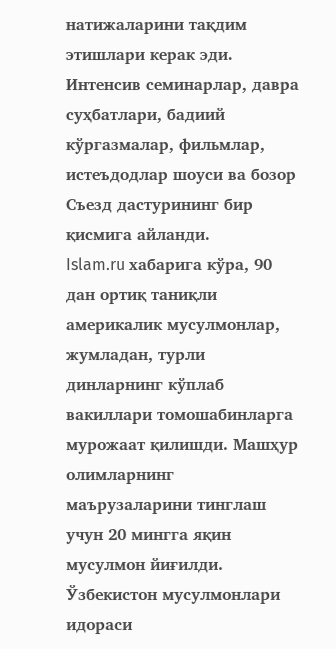натижаларини тақдим этишлари керак эди. Интенсив семинарлар, давра суҳбатлари, бадиий кўргазмалар, фильмлар, истеъдодлар шоуси ва бозор
Съезд дастурининг бир қисмига айланди.
Islam.ru хабарига кўра, 90 дан ортиқ таниқли америкалик мусулмонлар, жумладан, турли динларнинг кўплаб вакиллари томошабинларга мурожаат қилишди. Машҳур олимларнинг маърузаларини тинглаш учун 20 мингга яқин мусулмон йиғилди.
Ўзбекистон мусулмонлари идораси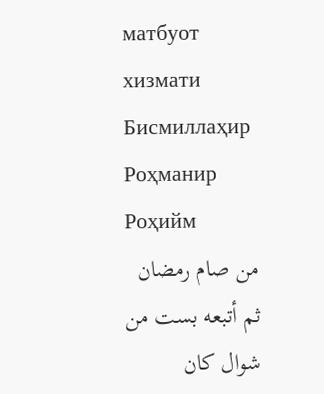матбуот хизмати
Бисмиллаҳир Роҳманир Роҳийм
من صام رمضان ثم أتبعه بست من شوال كان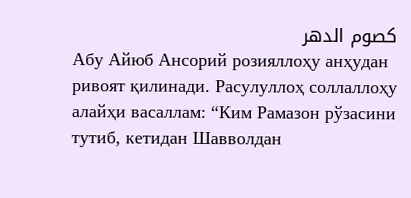كصوم الدهر
Абу Айюб Ансорий розияллоҳу анҳудан ривоят қилинади. Расулуллоҳ соллаллоҳу алайҳи васаллам: “Ким Рамазон рўзасини тутиб, кетидан Шавволдан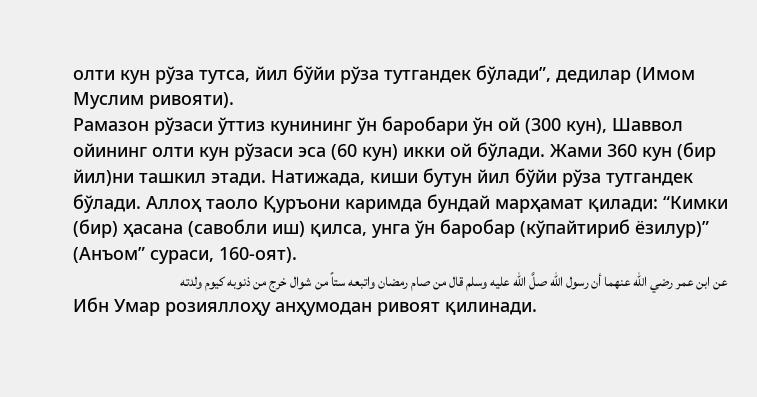олти кун рўза тутса, йил бўйи рўза тутгандек бўлади”, дедилар (Имом Муслим ривояти).
Рамазон рўзаси ўттиз кунининг ўн баробари ўн ой (300 кун), Шаввол ойининг олти кун рўзаси эса (60 кун) икки ой бўлади. Жами 360 кун (бир йил)ни ташкил этади. Натижада, киши бутун йил бўйи рўза тутгандек бўлади. Аллоҳ таоло Қуръони каримда бундай марҳамат қилади: “Кимки (бир) ҳасана (савобли иш) қилса, унга ўн баробар (кўпайтириб ёзилур)” (Анъом” сураси, 160-оят).
عن ابن عمر رضي الله عنهما أن رسول الله صلَّ الله عليه وسلم قال من صام رمضان واتبعه ستاً من شوال خرج من ذنوبه كيوم ولدته
Ибн Умар розияллоҳу анҳумодан ривоят қилинади.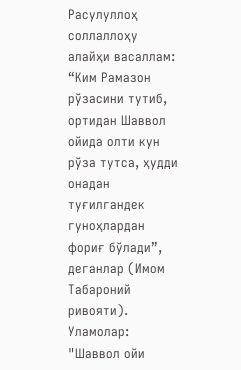Расулуллоҳ соллаллоҳу алайҳи васаллам: “Ким Рамазон рўзасини тутиб, ортидан Шаввол ойида олти кун рўза тутса, ҳудди онадан туғилгандек гуноҳлардан фориғ бўлади”, деганлар (Имом Табароний ривояти).
Уламолар: "Шаввол ойи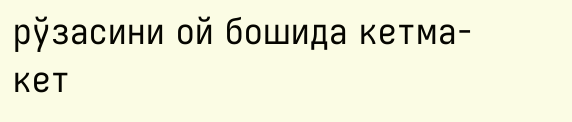рўзасини ой бошида кетма-кет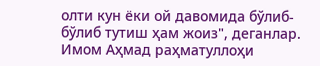олти кун ёки ой давомида бўлиб-бўлиб тутиш ҳам жоиз", деганлар. Имом Аҳмад раҳматуллоҳи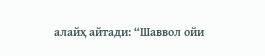алайҳ айтади: “Шаввол ойи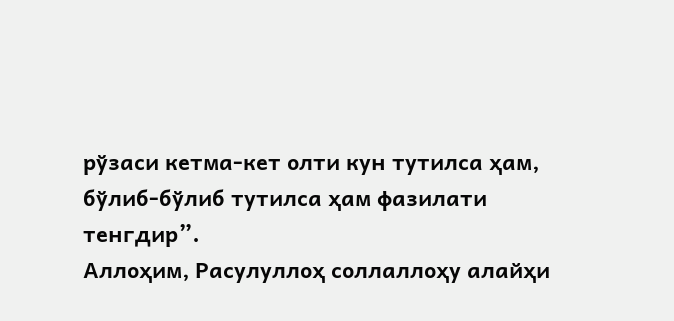рўзаси кетма-кет олти кун тутилса ҳам, бўлиб-бўлиб тутилса ҳам фазилати тенгдир”.
Аллоҳим, Расулуллоҳ соллаллоҳу алайҳи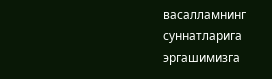васалламнинг суннатларига эргашимизга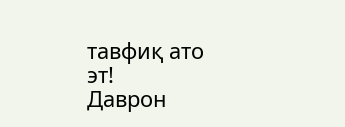тавфиқ ато эт!
Даврон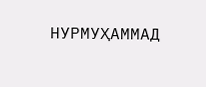НУРМУҲАММАД